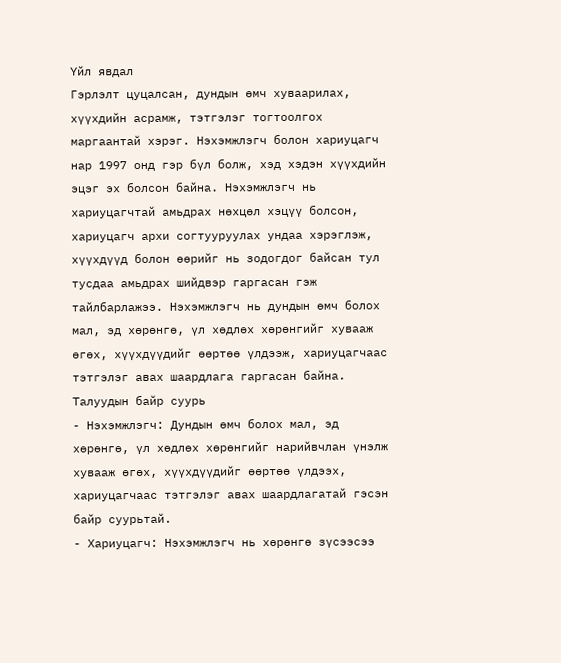Үйл явдал
Гэрлэлт цуцалсан, дундын өмч хуваарилах, хүүхдийн асрамж, тэтгэлэг тогтоолгох маргаантай хэрэг. Нэхэмжлэгч болон хариуцагч нар 1997 онд гэр бүл болж, хэд хэдэн хүүхдийн эцэг эх болсон байна. Нэхэмжлэгч нь хариуцагчтай амьдрах нөхцөл хэцүү болсон, хариуцагч архи согтууруулах ундаа хэрэглэж, хүүхдүүд болон өөрийг нь зодогдог байсан тул тусдаа амьдрах шийдвэр гаргасан гэж тайлбарлажээ. Нэхэмжлэгч нь дундын өмч болох мал, эд хөрөнгө, үл хөдлөх хөрөнгийг хувааж өгөх, хүүхдүүдийг өөртөө үлдээж, хариуцагчаас тэтгэлэг авах шаардлага гаргасан байна.
Талуудын байр суурь
- Нэхэмжлэгч: Дундын өмч болох мал, эд хөрөнгө, үл хөдлөх хөрөнгийг нарийвчлан үнэлж хувааж өгөх, хүүхдүүдийг өөртөө үлдээх, хариуцагчаас тэтгэлэг авах шаардлагатай гэсэн байр суурьтай.
- Хариуцагч: Нэхэмжлэгч нь хөрөнгө зүсээсээ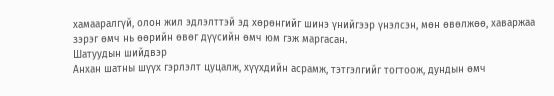хамааралгүй, олон жил эдлэлттэй эд хөрөнгийг шинэ үнийгээр үнэлсэн, мөн өвөлжөө, хаваржаа зэрэг өмч нь өөрийн өвөг дүүсийн өмч юм гэж маргасан.
Шатуудын шийдвэр
Анхан шатны шүүх гэрлэлт цуцалж, хүүхдийн асрамж, тэтгэлгийг тогтоож, дундын өмч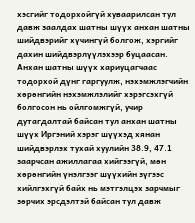хэсгийг тодорхойгүй хуваарилсан тул давж заалдах шатны шүүх анхан шатны шийдвэрийг хүчингүй болгож, хэргийг дахин шийдвэрлүүлэхээр буцаасан. Анхан шатны шүүх хариуцагчаас тодорхой дүнг гаргуулж, нэхэмжлэгчийн хөрөнгийн нэхэмжлэлийг хэрэгсэхгүй болгосон нь ойлгомжгүй, учир дутагдалтай байсан тул анхан шатны шүүх Иргэний хэрэг шүүхэд хянан шийдвэрлэх тухай хуулийн 38.9, 47.1 заарчсан ажиллагаа хийгээгүй, мөн хөрөнгийн үнэлгээг шүүхийн зүгээс хийлгэхгүй байх нь мэтгэлцэх зарчмыг зөрчих эрсдэлтэй байсан тул давж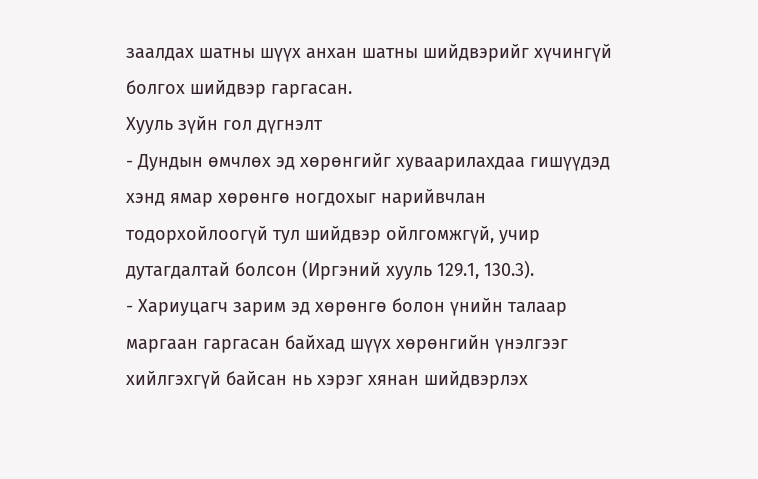заалдах шатны шүүх анхан шатны шийдвэрийг хүчингүй болгох шийдвэр гаргасан.
Хууль зүйн гол дүгнэлт
- Дундын өмчлөх эд хөрөнгийг хуваарилахдаа гишүүдэд хэнд ямар хөрөнгө ногдохыг нарийвчлан тодорхойлоогүй тул шийдвэр ойлгомжгүй, учир дутагдалтай болсон (Иргэний хууль 129.1, 130.3).
- Хариуцагч зарим эд хөрөнгө болон үнийн талаар маргаан гаргасан байхад шүүх хөрөнгийн үнэлгээг хийлгэхгүй байсан нь хэрэг хянан шийдвэрлэх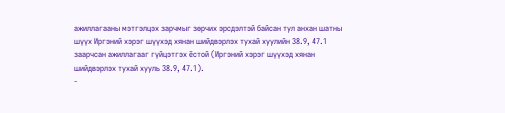ажиллагааны мэтгэлцэх зарчмыг зөрчих эрсдэлтэй байсан тул анхан шатны шүүх Иргэний хэрэг шүүхэд хянан шийдвэрлэх тухай хуулийн 38.9, 47.1 заарчсан ажиллагааг гүйцэтгэх ёстой (Иргэний хэрэг шүүхэд хянан шийдвэрлэх тухай хууль 38.9, 47.1).
-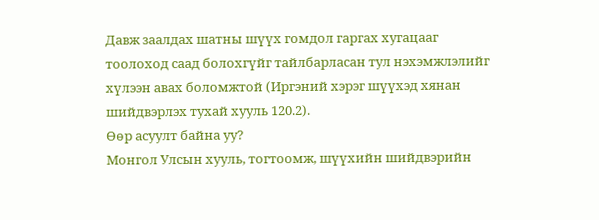Давж заалдах шатны шүүх гомдол гаргах хугацааг тоолоход саад болохгүйг тайлбарласан тул нэхэмжлэлийг хүлээн авах боломжтой (Иргэний хэрэг шүүхэд хянан шийдвэрлэх тухай хууль 120.2).
Өөр асуулт байна уу?
Монгол Улсын хууль, тогтоомж, шүүхийн шийдвэрийн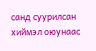санд суурилсан хиймэл оюунаас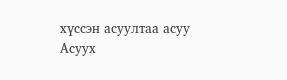хүссэн асуултаа асуу
Асуух